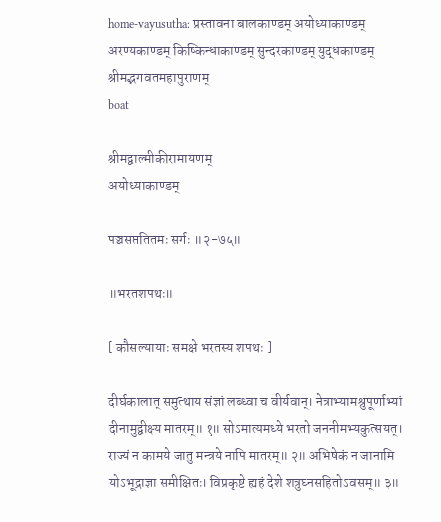home-vayusutha: प्रस्तावना बालकाण्डम् अयोध्याकाण्डम् अरण्यकाण्डम् किष्किन्धाकाण्डम् सुन्दरकाण्डम् युद्धकाण्डम् श्रीमद्भगवतमहापुराणम्
boat

श्रीमद्वाल्मीकीरामायणम्
अयोध्याकाण्डम्

पञ्चसप्ततितमः सर्गः ॥२-७५॥

॥भरतशपथः॥

[ कौसल्यायाः समक्षे भरतस्य शपथः ]

दीर्घकालात् समुत्थाय संज्ञां लब्ध्वा च वीर्यवान्। नेत्राभ्यामश्रुपूर्णाभ्यां दीनामुद्वीक्ष्य मातरम्॥ १॥ सोऽमात्यमध्ये भरतो जननीमभ्यकुत्सयत्। राज्यं न कामये जातु मन्त्रये नापि मातरम्॥ २॥ अभिषेकं न जानामि योऽभूद्राज्ञा समीक्षितः। विप्रकृष्टे ह्यहं देशे शत्रुघ्नसहितोऽवसम्॥ ३॥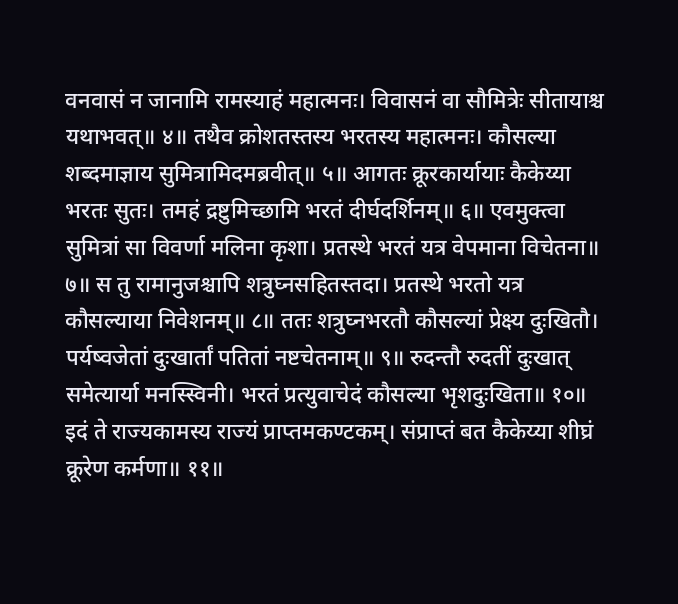वनवासं न जानामि रामस्याहं महात्मनः। विवासनं वा सौमित्रेः सीतायाश्च यथाभवत्॥ ४॥ तथैव क्रोशतस्तस्य भरतस्य महात्मनः। कौसल्या शब्दमाज्ञाय सुमित्रामिदमब्रवीत्॥ ५॥ आगतः क्रूरकार्यायाः कैकेय्या भरतः सुतः। तमहं द्रष्टुमिच्छामि भरतं दीर्घदर्शिनम्॥ ६॥ एवमुक्त्वा सुमित्रां सा विवर्णा मलिना कृशा। प्रतस्थे भरतं यत्र वेपमाना विचेतना॥ ७॥ स तु रामानुजश्चापि शत्रुघ्नसहितस्तदा। प्रतस्थे भरतो यत्र कौसल्याया निवेशनम्॥ ८॥ ततः शत्रुघ्नभरतौ कौसल्यां प्रेक्ष्य दुःखितौ। पर्यष्वजेतां दुःखार्तां पतितां नष्टचेतनाम्॥ ९॥ रुदन्तौ रुदतीं दुःखात् समेत्यार्या मनस्स्विनी। भरतं प्रत्युवाचेदं कौसल्या भृशदुःखिता॥ १०॥ इदं ते राज्यकामस्य राज्यं प्राप्तमकण्टकम्। संप्राप्तं बत कैकेय्या शीघ्रं क्रूरेण कर्मणा॥ ११॥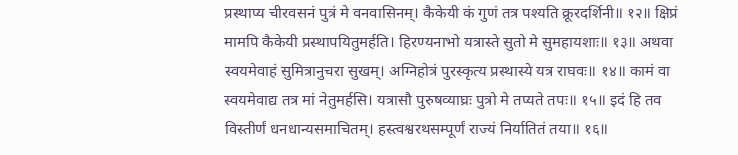प्रस्थाप्य चीरवसनं पुत्रं मे वनवासिनम्। कैकेयी कं गुणं तत्र पश्यति क्रूरदर्शिनी॥ १२॥ क्षिप्रं मामपि कैकेयी प्रस्थापयितुमर्हति। हिरण्यनाभो यत्रास्ते सुतो मे सुमहायशाः॥ १३॥ अथवा स्वयमेवाहं सुमित्रानुचरा सुखम्। अग्निहोत्रं पुरस्कृत्य प्रस्थास्ये यत्र राघवः॥ १४॥ कामं वा स्वयमेवाद्य तत्र मां नेतुमर्हसि। यत्रासौ पुरुषव्याघ्रः पुत्रो मे तप्यते तपः॥ १५॥ इदं हि तव विस्तीर्णं धनधान्यसमाचितम्। हस्त्वश्वरथसम्पूर्णं राज्यं निर्यातितं तया॥ १६॥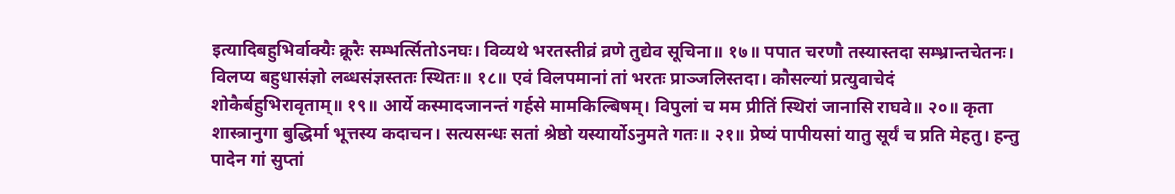इत्यादिबहुभिर्वाक्यैः क्रूरैः सम्भर्त्सितोऽनघः। विव्यथे भरतस्तीव्रं व्रणे तुद्येव सूचिना॥ १७॥ पपात चरणौ तस्यास्तदा सम्भ्रान्तचेतनः। विलप्य बहुधासंज्ञो लब्धसंज्ञस्ततः स्थितः॥ १८॥ एवं विलपमानां तां भरतः प्राञ्जलिस्तदा। कौसल्यां प्रत्युवाचेदं शोकैर्बहुभिरावृताम्॥ १९॥ आर्ये कस्मादजानन्तं गर्हसे मामकिल्बिषम्। विपुलां च मम प्रीतिं स्थिरां जानासि राघवे॥ २०॥ कृता शास्त्रानुगा बुद्धिर्मा भूत्तस्य कदाचन। सत्यसन्धः सतां श्रेष्ठो यस्यार्योऽनुमते गतः॥ २१॥ प्रेष्यं पापीयसां यातु सूर्यं च प्रति मेहतु। हन्तु पादेन गां सुप्तां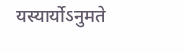यस्यार्योऽनुमते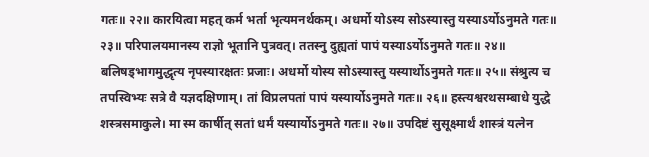गतः॥ २२॥ कारयित्वा महत् कर्म भर्ता भृत्यमनर्थकम्। अधर्मो योऽस्य सोऽस्यास्तु यस्याऽर्योऽनुमते गतः॥ २३॥ परिपालयमानस्य राज्ञो भूतानि पुत्रवत्। ततस्नु दुह्यतां पापं यस्याऽर्योऽनुमते गतः॥ २४॥ बलिषड्भागमुद्धृत्य नृपस्यारक्षतः प्रजाः। अधर्मो योस्य सोऽस्यास्तु यस्यार्थोऽनुमते गतः॥ २५॥ संश्रुत्य च तपस्विभ्यः सत्रे वै यज्ञदक्षिणाम्। तां विप्रलपतां पापं यस्यार्योऽनुमते गतः॥ २६॥ हस्त्यश्वरथसम्बाधे युद्धे शस्त्रसमाकुले। मा स्म कार्षीत् सतां धर्मं यस्यार्योऽनुमते गतः॥ २७॥ उपदिष्टं सुसूक्ष्मार्थं शास्त्रं यत्नेन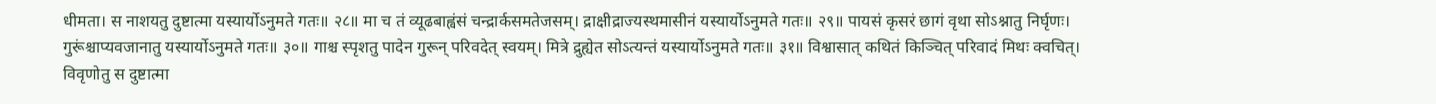धीमता। स नाशयतु दुष्टात्मा यस्यार्योऽनुमते गतः॥ २८॥ मा च तं व्यूढबाह्वंसं चन्द्रार्कसमतेजसम्। द्राक्षीद्राज्यस्थमासीनं यस्यार्योऽनुमते गतः॥ २९॥ पायसं कृसरं छागं वृथा सोऽश्नातु निर्घृणः। गुरूंश्चाप्यवजानातु यस्यार्योऽनुमते गतः॥ ३०॥ गाश्च स्पृशतु पादेन गुरून् परिवदेत् स्वयम्। मित्रे द्रुह्येत सोऽत्यन्तं यस्यार्योऽनुमते गतः॥ ३१॥ विश्वासात् कथितं किञ्चित् परिवादं मिथः क्वचित्। विवृणोतु स दुष्टात्मा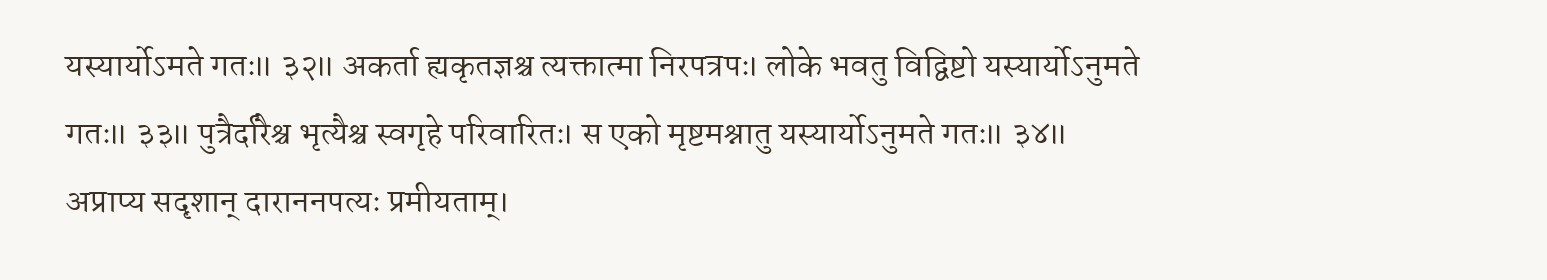यस्यार्योऽमते गतः॥ ३२॥ अकर्ता ह्यकृतज्ञश्च त्यक्तात्मा निरपत्रपः। लोके भवतु विद्विष्टो यस्यार्योऽनुमते गतः॥ ३३॥ पुत्रैर्दारैश्च भृत्यैश्च स्वगृहे परिवारितः। स एको मृष्टमश्नातु यस्यार्योऽनुमते गतः॥ ३४॥ अप्राप्य सदृशान् दाराननपत्यः प्रमीयताम्।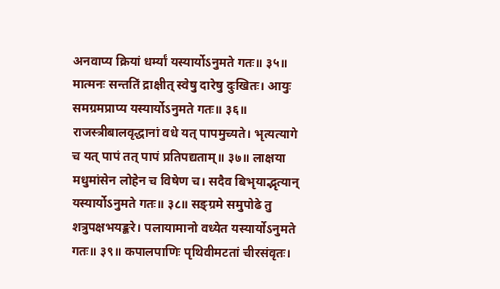अनवाप्य क्रियां धर्म्यां यस्यार्योऽनुमते गतः॥ ३५॥ मात्मनः सन्ततिं द्राक्षीत् स्वेषु दारेषु दुःखितः। आयुः समग्रमप्राप्य यस्यार्योऽनुमते गतः॥ ३६॥ राजस्त्रीबालवृद्धानां वधे यत् पापमुच्यते। भृत्यत्यागे च यत् पापं तत् पापं प्रतिपद्यताम्॥ ३७॥ लाक्षया मधुमांसेन लोहेन च विषेण च। सदैव बिभृयाद्भृत्यान् यस्यार्योऽनुमते गतः॥ ३८॥ सङ्ग्रमे समुपोढे तु शत्रुपक्षभयङ्करे। पलायामानो वध्येत यस्यार्योऽनुमते गतः॥ ३९॥ कपालपाणिः पृथिवीमटतां चीरसंवृतः।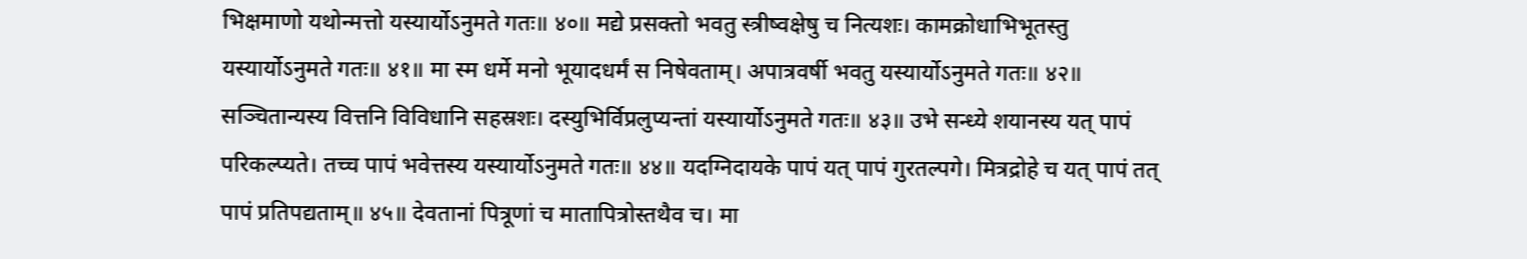भिक्षमाणो यथोन्मत्तो यस्यार्योऽनुमते गतः॥ ४०॥ मद्ये प्रसक्तो भवतु स्त्रीष्वक्षेषु च नित्यशः। कामक्रोधाभिभूतस्तु यस्यार्योऽनुमते गतः॥ ४१॥ मा स्म धर्मे मनो भूयादधर्मं स निषेवताम्। अपात्रवर्षी भवतु यस्यार्योऽनुमते गतः॥ ४२॥ सञ्चितान्यस्य वित्तनि विविधानि सहस्रशः। दस्युभिर्विप्रलुप्यन्तां यस्यार्योऽनुमते गतः॥ ४३॥ उभे सन्ध्ये शयानस्य यत् पापं परिकल्प्यते। तच्च पापं भवेत्तस्य यस्यार्योऽनुमते गतः॥ ४४॥ यदग्निदायके पापं यत् पापं गुरतल्पगे। मित्रद्रोहे च यत् पापं तत् पापं प्रतिपद्यताम्॥ ४५॥ देवतानां पित्रूणां च मातापित्रोस्तथैव च। मा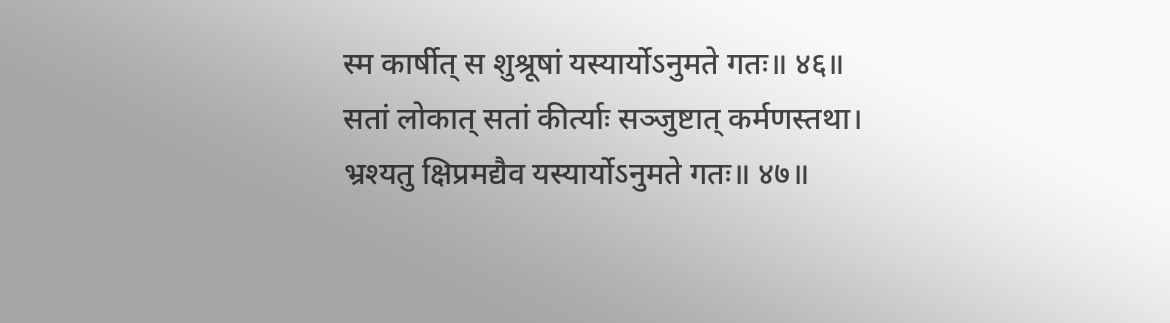स्म कार्षीत् स शुश्रूषां यस्यार्योऽनुमते गतः॥ ४६॥ सतां लोकात् सतां कीर्त्याः सञ्जुष्टात् कर्मणस्तथा। भ्रश्यतु क्षिप्रमद्यैव यस्यार्योऽनुमते गतः॥ ४७॥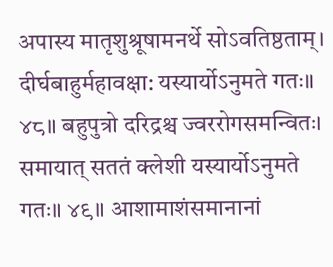अपास्य मातृशुश्रूषामनर्थे सोऽवतिष्ठताम्। दीर्घबाहुर्महावक्षा: यस्यार्योऽनुमते गतः॥ ४८॥ बहुपुत्रो दरिद्रश्च ज्वररोगसमन्वितः। समायात् सततं क्लेशी यस्यार्योऽनुमते गतः॥ ४९॥ आशामाशंसमानानां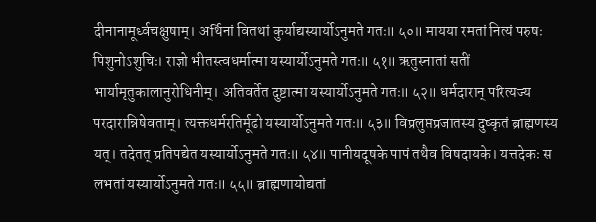दीनानामूर्ध्वचक्षुषाम्। अर्थिनां वितथां कुर्याद्यस्यार्योऽनुमते गतः॥ ५०॥ मायया रमतां नित्यं परुषः पिशुनोऽशुचिः। राज्ञो भीतस्त्वधर्मात्मा यस्यार्योऽनुमते गतः॥ ५१॥ ऋतुस्नातां सतीं भार्यामृतुकालानुरोधिनीम्। अतिवर्तेत दुष्टात्मा यस्यार्योऽनुमते गतः॥ ५२॥ धर्मदारान् परित्यज्य परदारान्निषेवताम्। त्यक्तधर्मरतिर्मूढो यस्यार्योऽनुमते गतः॥ ५३॥ विप्रलुप्तप्रजातस्य दुष्कृतं ब्राह्मणस्य यत्। तदेतत् प्रतिपद्येत यस्यार्योऽनुमते गतः॥ ५४॥ पानीयदूषके पापं तथैव विषदायके। यत्तदेकः स लभतां यस्यार्योऽनुमते गतः॥ ५५॥ ब्राह्मणायोद्यतां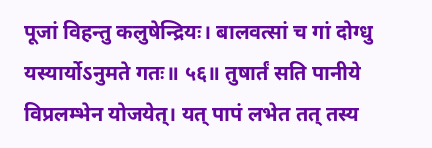पूजां विहन्तु कलुषेन्द्रियः। बालवत्सां च गां दोग्धु यस्यार्योऽनुमते गतः॥ ५६॥ तुषार्तं सति पानीये विप्रलम्भेन योजयेत्। यत् पापं लभेत तत् तस्य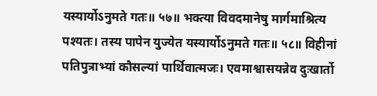यस्यार्योऽनुमते गतः॥ ५७॥ भक्त्या विवदमानेषु मार्गमाश्रित्य पश्यतः। तस्य पापेन युज्येत यस्यार्योऽनुमते गतः॥ ५८॥ विहीनां पतिपुत्राभ्यां कौसल्यां पार्थिवात्मजः। एवमाश्वासयन्नेव दुःखार्तो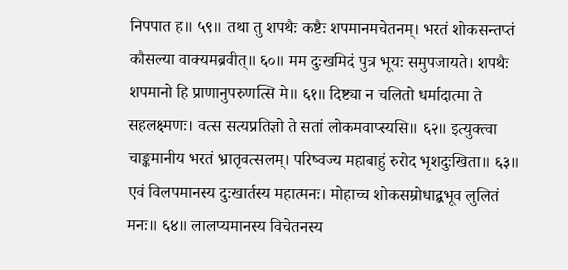निपपात ह॥ ५९॥ तथा तु शपथैः कष्टैः शपमानमचेतनम्। भरतं शोकसन्तप्तं कौसल्या वाक्यमब्रवीत्॥ ६०॥ मम दुःखमिदं पुत्र भूयः समुपजायते। शपथैः शपमानो हि प्राणानुपरुणत्सि मे॥ ६१॥ दिष्ट्या न चलितो धर्मादात्मा ते सहलक्ष्मणः। वत्स सत्यप्रतिज्ञो ते सतां लोकमवाप्स्यसि॥ ६२॥ इत्युक्त्वा चाङ्कमानीय भरतं भ्रातृवत्सलम्। परिष्वज्य महाबाहुं रुरोद भृशदुःखिता॥ ६३॥ एवं विलपमानस्य दुःखार्तस्य महात्मनः। मोहाच्च शोकसम्रोधाद्बभूव लुलितं मनः॥ ६४॥ लालप्यमानस्य विचेतनस्य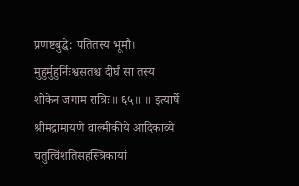प्रणष्टबुद्धे: पतितस्य भूमौ। मुहुर्मुहुर्निःश्वसतश्च दीर्घं सा तस्य शोकेन जगाम रात्रिः॥ ६५॥ ॥ इत्यार्षे श्रीमद्रामायणे वाल्मीकीये आदिकाव्ये चतुत्विंशतिसहस्त्रिकायां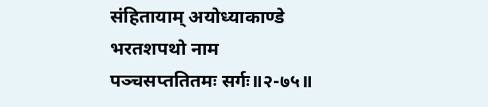संहितायाम् अयोध्याकाण्डे भरतशपथो नाम पञ्चसप्ततितमः सर्गः॥२-७५॥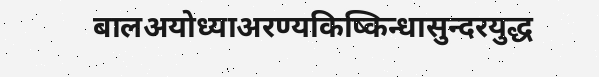बालअयोध्याअरण्यकिष्किन्धासुन्दरयुद्ध